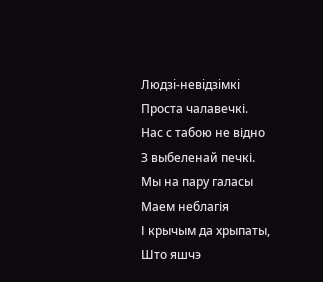Людзi-невiдзiмкi
Проста чалавечкі.
Нас с табою не відно
З выбеленай печкі.
Мы на пару галасы
Маем неблагія
І крычым да хрыпаты,
Што яшчэ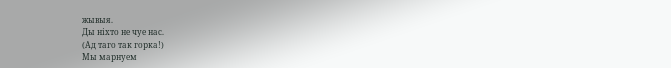жывыя.
Ды ніхто не чуе нас.
(Ад таго так горка!)
Мы марнуем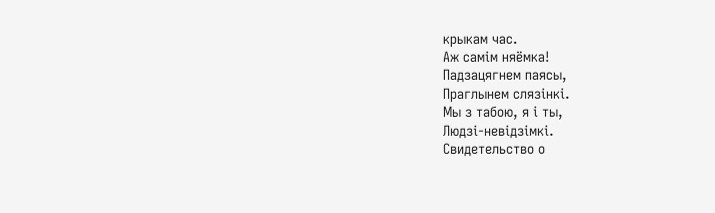крыкам час.
Аж самім няёмка!
Падзацягнем паясы,
Праглынем слязінкі.
Мы з табою, я і ты,
Людзі-невідзімкі.
Свидетельство о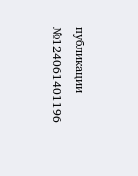публикации №124061401196